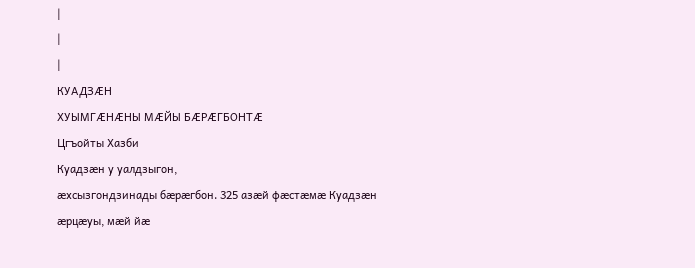|
|
|
КУАДЗÆН
ХУЫМГÆНÆНЫ МÆЙЫ БÆРÆГБОНТÆ
Цгъойты Хазби
Куадзæн у уалдзыгон,
æхсызгондзинады бæрæгбон. 325 азæй фæстæмæ Куадзæн æрцæуы, мæй йæ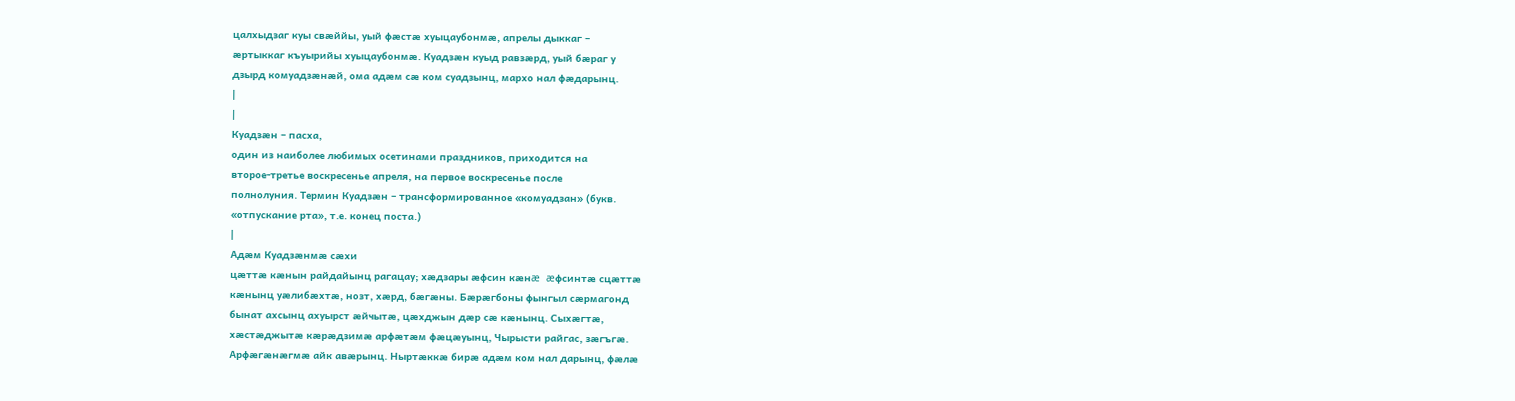цалхыдзаг куы свæййы, уый фæстæ хуыцаубонмæ, апрелы дыккаг –
æртыккаг къуырийы хуыцаубонмæ. Куадзæн куыд равзæрд, уый бæраг у
дзырд комуадзæнæй, ома адæм сæ ком суадзынц, мархо нал фæдарынц.
|
|
Куадзæн – пасха,
один из наиболее любимых осетинами праздников, приходится на
второе-третье воскресенье апреля, на первое воскресенье после
полнолуния. Термин Куадзæн – трансформированное «комуадзан» (букв.
«отпускание рта», т.е. конец поста.)
|
Адæм Куадзæнмæ сæхи
цæттæ кæнын райдайынц рагацау; хæдзары æфсин кæнæ æфсинтæ сцæттæ
кæнынц уæлибæхтæ, нозт, хæрд, бæгæны. Бæрæгбоны фынгыл сæрмагонд
бынат ахсынц ахуырст æйчытæ, цæхджын дæр сæ кæнынц. Сыхæгтæ,
хæстæджытæ кæрæдзимæ арфæтæм фæцæуынц, Чырысти райгас, зæгъгæ.
Арфæгæнæгмæ айк авæрынц. Ныртæккæ бирæ адæм ком нал дарынц, фæлæ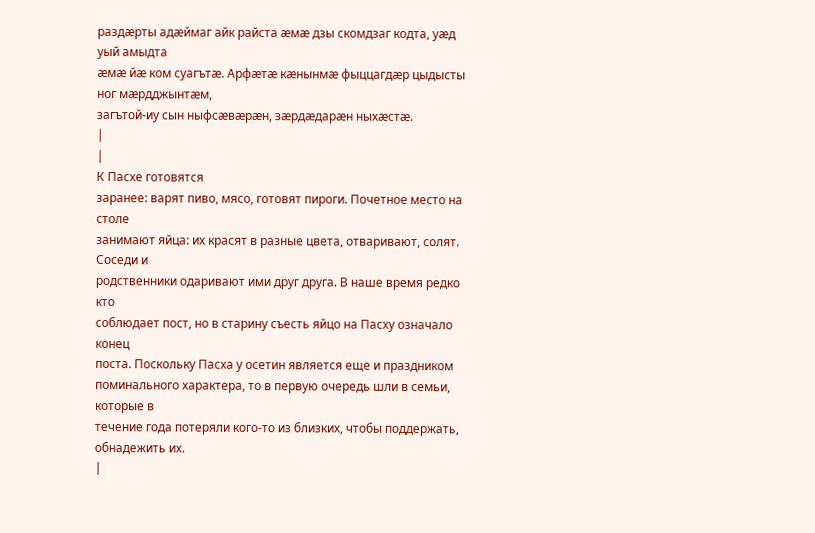раздæрты адæймаг айк райста æмæ дзы скомдзаг кодта, уæд уый амыдта
æмæ йæ ком суагътæ. Арфæтæ кæнынмæ фыццагдæр цыдысты ног мæрдджынтæм,
загътой-иу сын ныфсæвæрæн, зæрдæдарæн ныхæстæ.
|
|
К Пасхе готовятся
заранее: варят пиво, мясо, готовят пироги. Почетное место на столе
занимают яйца: их красят в разные цвета, отваривают, солят. Соседи и
родственники одаривают ими друг друга. В наше время редко кто
соблюдает пост, но в старину съесть яйцо на Пасху означало конец
поста. Поскольку Пасха у осетин является еще и праздником
поминального характера, то в первую очередь шли в семьи, которые в
течение года потеряли кого-то из близких, чтобы поддержать,
обнадежить их.
|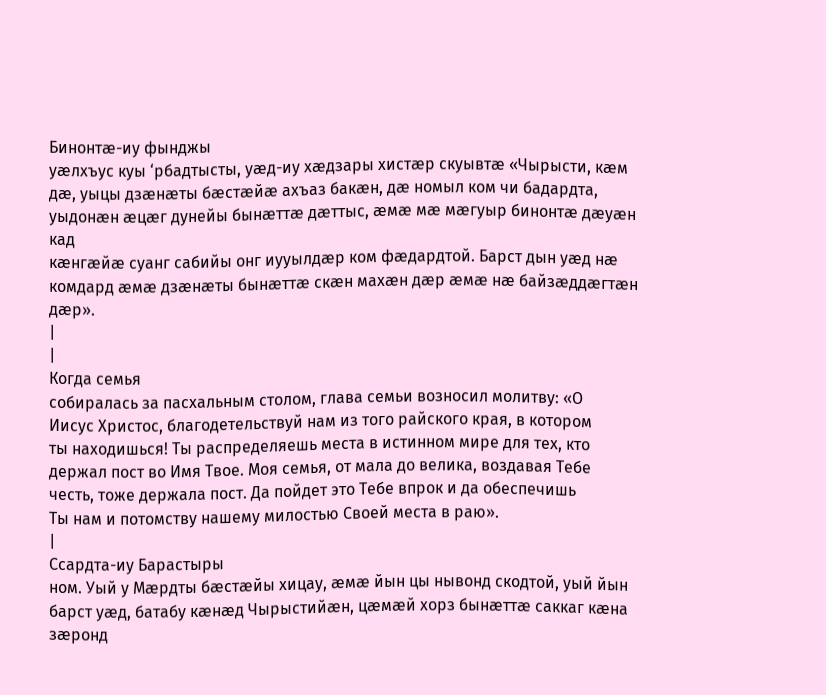Бинонтæ-иу фынджы
уæлхъус куы ‘рбадтысты, уæд-иу хæдзары хистæр скуывтæ «Чырысти, кæм
дæ, уыцы дзæнæты бæстæйæ ахъаз бакæн, дæ номыл ком чи бадардта,
уыдонæн æцæг дунейы бынæттæ дæттыс, æмæ мæ мæгуыр бинонтæ дæуæн кад
кæнгæйæ суанг сабийы онг иууылдæр ком фæдардтой. Барст дын уæд нæ
комдард æмæ дзæнæты бынæттæ скæн махæн дæр æмæ нæ байзæддæгтæн дæр».
|
|
Когда семья
собиралась за пасхальным столом, глава семьи возносил молитву: «О
Иисус Христос, благодетельствуй нам из того райского края, в котором
ты находишься! Ты распределяешь места в истинном мире для тех, кто
держал пост во Имя Твое. Моя семья, от мала до велика, воздавая Тебе
честь, тоже держала пост. Да пойдет это Тебе впрок и да обеспечишь
Ты нам и потомству нашему милостью Своей места в раю».
|
Ссардта-иу Барастыры
ном. Уый у Мæрдты бæстæйы хицау, æмæ йын цы нывонд скодтой, уый йын
барст уæд, батабу кæнæд Чырыстийæн, цæмæй хорз бынæттæ саккаг кæна
зæронд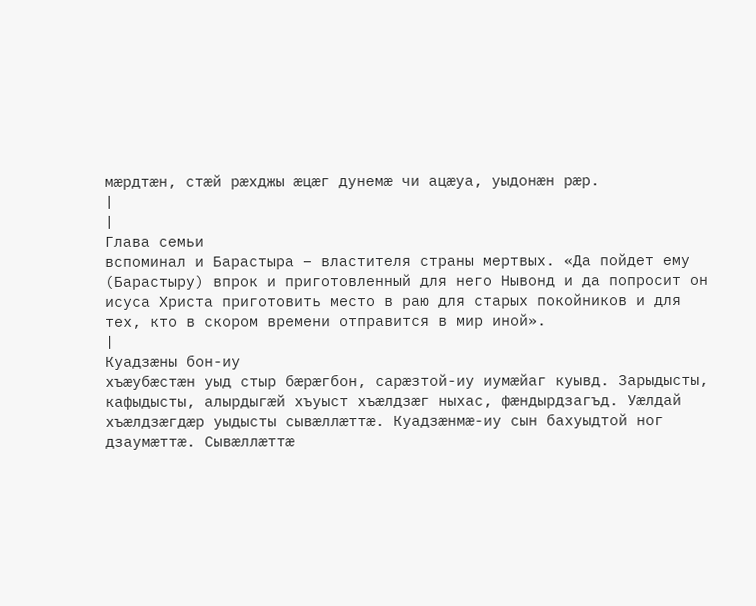мæрдтæн, стæй рæхджы æцæг дунемæ чи ацæуа, уыдонæн рæр.
|
|
Глава семьи
вспоминал и Барастыра – властителя страны мертвых. «Да пойдет ему
(Барастыру) впрок и приготовленный для него Нывонд и да попросит он
исуса Христа приготовить место в раю для старых покойников и для
тех, кто в скором времени отправится в мир иной».
|
Куадзæны бон-иу
хъæубæстæн уыд стыр бæрæгбон, сарæзтой-иу иумæйаг куывд. Зарыдысты,
кафыдысты, алырдыгæй хъуыст хъæлдзæг ныхас, фæндырдзагъд. Уæлдай
хъæлдзæгдæр уыдысты сывæллæттæ. Куадзæнмæ-иу сын бахуыдтой ног
дзаумæттæ. Сывæллæттæ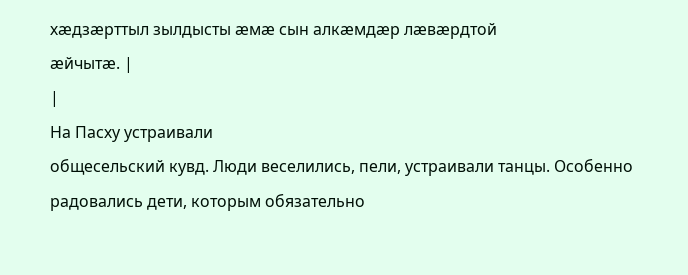хæдзæрттыл зылдысты æмæ сын алкæмдæр лæвæрдтой
æйчытæ. |
|
На Пасху устраивали
общесельский кувд. Люди веселились, пели, устраивали танцы. Особенно
радовались дети, которым обязательно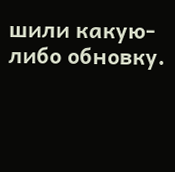шили какую-либо обновку.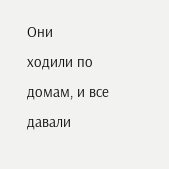Они
ходили по домам, и все давали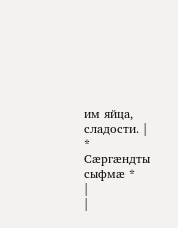им яйца, сладости. |
*
Сæргæндты
сыфмæ *
|
|